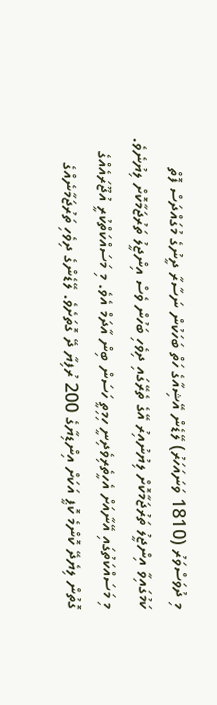މި ދުވަސްވަރު (1810 ވަނައަހަރު) ލޭޑެން އޭޝިއާގެ ހަތް ބަހަކުން ނަސާރާ ދީނުގެ މުގައްދަސް ފޮތް ކަމުގައިވާ އިންޖީލު ތަރުޖަމާކޮށް ލިޔުނުއިރު އޭގެ ތެރޭގައި ދިވެހި ބަހުން ވެސް އިންޖީލު ތަރުޖަމާކޮށް ލިޔުނެވެ. މި މަސައްކަތުގައި އޭނާއަށް އެހީތެރިވެދިނީ ހިމިތީ ހަސަން ބިން އާދަމް އެވެ. މި މަސައްކަތްކުރީ އުޖޫރައެއްގެ ގޮތުން ލިޔެދޭ ކޮންމެ ކޮޕީ އަކަށް އިންޑިޔާގެ 200 ރުފިޔާ ދޭ ގޮތަށެވެ. ލޭޑެންގެ ދިވެހި ތަރުޖަމާނެއްގެ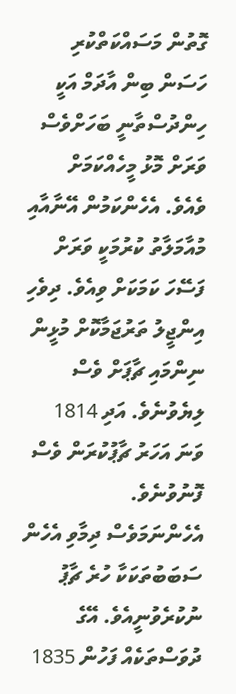ގޮތުން މަސައްކަތްކުރި ހަސަން ބިން އާދަމް އަކީ ހިންދުސްތާނީ ބަހަށްވެސް ވަރަށް މޮޅު މީހެއްކަމަށް ވެއެވެ. އެހެންކަމުން އޭނާއާއި މުއާމަލާތު ކުރުމަކީ ވަރަށް ފަސޭހަ ކަމަކަށް ވިއެވެ. ދިވެހި އިންޖީލު ތަރުޖަމާކޮށް މުޅީން ނިންމައި ޗާޕަށް ވެސް ލިޔެވުނެވެ. އަދި 1814 ވަނަ އަހަރު ޗާޕުކުރަން ވެސް ފޮނުވުނެވެ.
އެހެންނަމަވެސް ދިމާވި އެހެން ސަބަބުތަކަކާ ހުރެ ޗާޕު ނުކުރެވުނީއެވެ. އޭގެ ދުވަސްތަކެއް ފަހުން 1835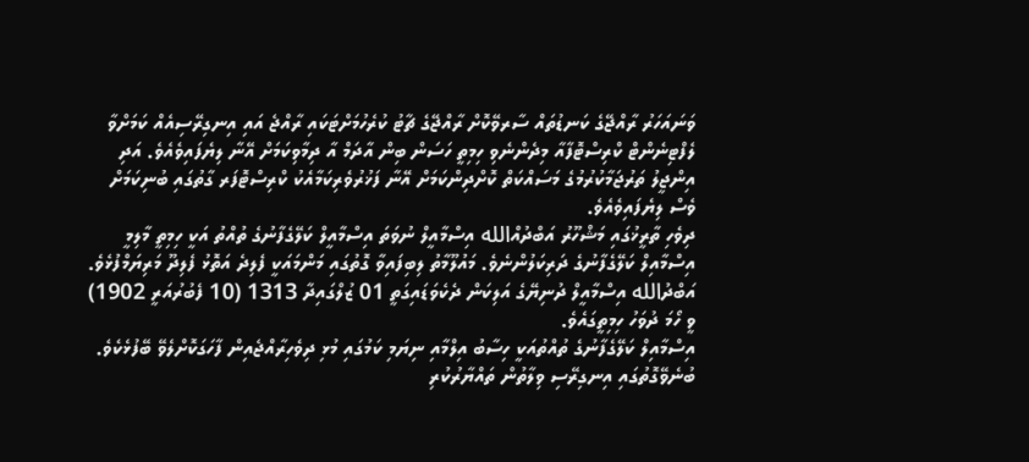ވަނައަހަރު ރާއްޖޭގެ ކަނޑުތައް ސާރވޭކޮށް ރާއްޖޭގެ ޗާޓު ކުރެހުމަށްޓަކައި ރާއްޖެ އައި އިނގިރޭސިއެއް ކަމަށްވާ ލެފްޓިނެންޓް ކްރިސްޓޮފާއާ މިދެންނެވި ހިމިތީ ހަސަން ބިން އާދަމް އާ ދިމާވިކަމަށް އޭނާ ލިޔެފައިވެއެވެ. އަދި އިންޖީލު ތަރުޖަމާކުރުމުގެ މަސައްކަތް ކޮށްދިންކަމަށް އޭނާ ފަޚުރުވެރިކަމާއެކު ކްރިސްޓޮފަރ ގާތުގައި ބުނިކަމަށް ވެސް ލިޔެފައިވެއެވެ.
ދިވެހި ތާރީޚުގައި މަޝްހޫރު އަބްދުއްالله އިސްމާއީލް ނުވަތަ އިސްމާއީލް ކަލޭގެފާނުގެ ތުއްތު އަކީ ހިމިތީ މާލިމީ އިސްމާއިލް ކަލޭގެފާނުގެ ދަރިކަލުންނެވެ. މައުލޫމާތު ލިބިފައިވާ ގޮތުގައި މަންމައަކީ ފެލިދެ އަތޮޅު ފެލިދޫ މަރިޔަމްފުޅެވެ. އަބްދުالله އިސްމާއީލް ދުނިޔޭގެ އަލިކަން ދެކެވަޑައިގަތީ 01 ޒުލްގައިދާ 1313 (10 ފެބުރުއަރީ 1902) ވީ ހޯމަ ދުވަހު ހިމިތީގައެވެ.
އިސްމާއިލް ކަލޭގެފާނުގެ ތުއްތުއަކީ ހިސާބު އިލްމާއި ނިޔަމި ކަމުގައި މުޅި ދިވެހިރާއްޖެއިން ފާހަގަކޮށްލެވޭ ބޭފުޅެކެވެ. ބުނެވޭގޮތުގައި އިނގިރޭސި ވިލާތުން ތައްޔާރުކުރި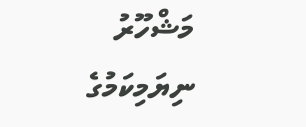މަޝްހޫރު ނިޔަމިކަމުގެ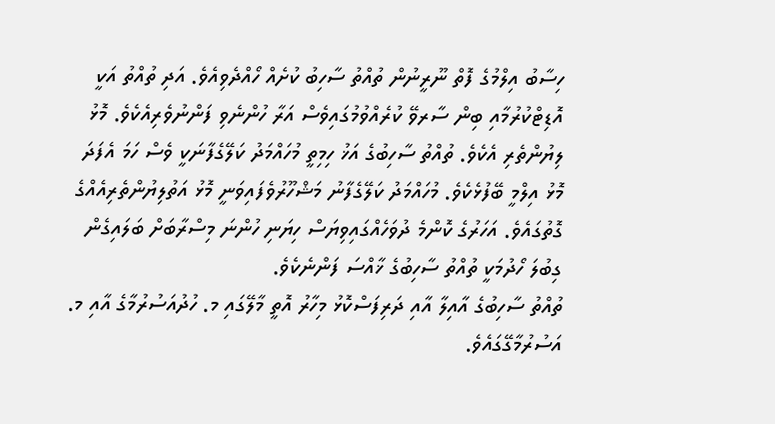ހިސާބު އިލްމުގެ ފޮތް ނޫރީނުން ތުއްތު ސާހިބު ކުށެއް ހޯއްދެވިއެވެ. އަދި ތުއްތު އަކީ އޮޑިޓްކުރުމާއި ބިން ސާރވޭ ކުރެއްވުމުގައިވެސް އަރާ ހުންނެވި ފަންނުވެރިއެކެވެ. މޮޅު ލިޔުންތެރި އެކެވެ. ތުއްތު ސާހިބުގެ އަޚު ހިމިތީ މުހައްމަދު ކަލޭގެފާނަކީ ވެސް ހަމަ އެފަދަ މޮޅު އިލްމީ ބޭފުޅެކެވެ. މުހައްމަދު ކަލޭގެފާނު މަޝްހޫރުވެފައިވަނީ މޮޅު އަތުލިޔުންތެރިއެއްގެ ގޮތުގައެވެ. އަހަރުގެ ކޮންމެ ދުވަހެއްގައިވިޔަސް ހިޔަނި ހުންނަ މިސްރާބަށް ބަލައިގެން ގިބުލަ ހޯދުމަކީ ތުއްތު ސާހިބުގެ ޚާއްސަ ފަންނެކެވެ.
ތުއްތު ސާހިބުގެ އާއިލާ އާއި ދަރިފަސްކޮޅު މިހާރު އޮތީ މާލޭގައި މ. ހުދުއަސުރުމާގެ އާއި މ. އަސުރުމާގޭގައެވެ.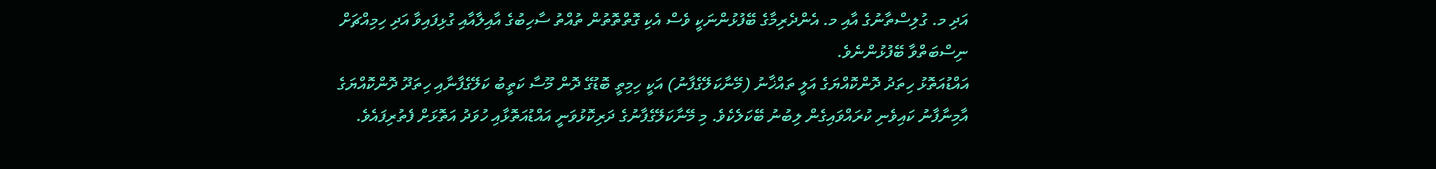އަދި މ. ގުލިސްތާނުގެ އާއި މ. އެންދެރިމާގެ ބޭފުޅުންނަކީ ވެސް އެކި ގޮތްތޮތުން ތުއްތު ސާހިބުގެ އާއިލާއާއި ގުޅިފައިވާ އަދި ހިމިއްޗަށް ނިސްބަތްވާ ބޭފުޅުންނެވެ.
އައްޑުއަތޮޅު ހިތަދު ދޮންކޮއްޔަގެ އަލީ ތައްޚާނު (މޭނާކަލޭގެފާނު) އަކީ ހިމިތީ ބޮޑުގޭ ދޮން މޫސާ ކަތީބު ކަލޭގެފާނާއި ހިތަދޫ ދޮންކޮއްޔަގެ އާމިނާފާނު ކައިވެނި ކުރައްވައިގެން ލިބުނު ބޭކަލެކެވެ. މި މޭނާކަލޭގެފާނުގެ ދަރިކޮޅުވަނީ އައްޑުއަތޮޅާއި ހުވަދު އަތޮޅަށް ފެތުރިފައެވެ.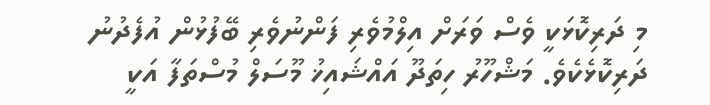މި ދަރިކޮޅަކީ ވެސް ވަރަށް އިލްމުވެރި ފަންނުވެރި ބޭފުޅުން އުފެދުނު ދަރިކޮޅެކެވެ. މަޝްހޫރު ހިތަދޫ އައްޝައިޚު މޫސަލް މުސްތަފާ އަކީ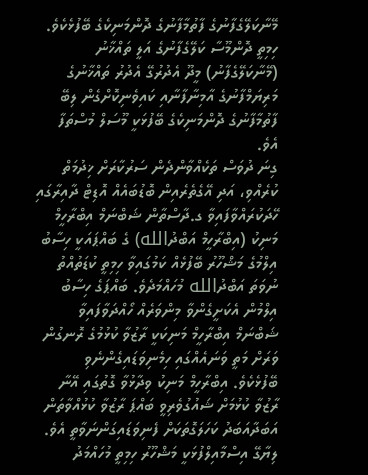މޭނާކަލޭގެފާނުގެ ފާތުމާފާނުގެ ދޮންމަނިކެގެ ބޭފުޅެކެވެ. ހިމިތީ ދޮންމޫސާ ކަލޭގެފާނުގެ އަލީ ތައްޚާނު (މޭނާކަލޭގެފާނު) މީދޫ އެދުރުގޭ އެދުރު ތައްޚާނުގެ މަރިޔަމްފާނުގެ އާމިނާފާނާއި ކައިވެނިކޮށްގެން ލިބޭ ފާތުމާފާނުގެ ދޮންމަނިކެގެ ބޭފުޅަކީ މޫސަލް މުސްތަފާ އެވެ.
ގިނަ ދުވަސް ތަކެއްވާންދެން ސަރުކާރަށް ޚިދުމަތް ކުރެއްވި، އަދި އޭގެތެރެއިން ބޮޑުބައެއް އޮޑިޓް ދާއިރާގައި ހޭދަކުރައްވާފައިވާ ގ.ދާސްތާން ޝަބްނަމް އިބްރާހީމް މަނިކު (އިބްރާހީމް އަބްދުالله) ގެ ބައްޕައަކީ ހިސާބު އިލްމުގެ މަޝްހޫރު ބޭފުޅެއް ކަމުގައިވާ ހިމިތީ ކުޑަތުއްތު ނުވަތަ އަބްދުالله މުހައްމަދެވެ. ބައްޕަގެ ހިސާބު އިލްމުން އެކަށީގެންވާ މިންވަރެއް ހޯއްދަވާފައިވާ ޝަބްނަމް އިބްރާހީމް މަނިކަކީ ރާޒުވާ ކުޅުމުގެ ރޮނގުން ވަރަށް މަތީ ވަނައެއްގައި ހިމެނިވަޑައިގެންނެވި ބޭފުޅެކެވެ. އިބްރާހީމް މަނިކު ވިދާޅުވާ ގޮތުގައި އޭނާ ރާޒުވާ ކުޅުމަށް ޝައުގުވެރިވީ ބައްޕަ ރާޒުވާ ކުޅުއްވާތަން އަބަދާއަބަދު ކަހަލަގޮތަކަށް ފެނިވަޑައިގަންނަވާތީ އެވެ.
ލިޔާގޭ އިސްމާއިލްފުޅަކީ މަޝްހޫރު ހިމިތީ މުހައްމަދު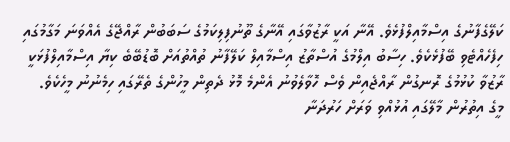ކަލޭގެފާނުގެ އިސްމާއިލްފުޅެވެ. އޭނާ އަކީ ރާޒުވާގައި އޭނާގެ ތޫނުފިލިކަމުގެ ސަބަބުން ރާއްޖޭގެ އެއްވަނަ މަގާމުގައި ހިފެހެއްޓެވި ބޭފުޅެކެވެ. ހިސާބު އިލްމުގެ އުސްތާޒު އިސްމާއިލް ކަލޭފާނު ތުއްތުއަށް ބޮޑުބޭބެ ކިޔާ އިސްމާއިލްފުޅަކީ ރާޒުވާ ކުޅުމުގެ ރޮނގުން ރާއްޖެއިން ވެސް ހޮވާލެވުނު އެންމެ މޮޅު ދެތިން މީހުންގެ ތެރޭގައި ހިމެނުނު މީހެކެވެ.
މީގެ އިތުރުން މާލޭގައި އުޅުއްވި ވަރަށް ހަރުދަނާ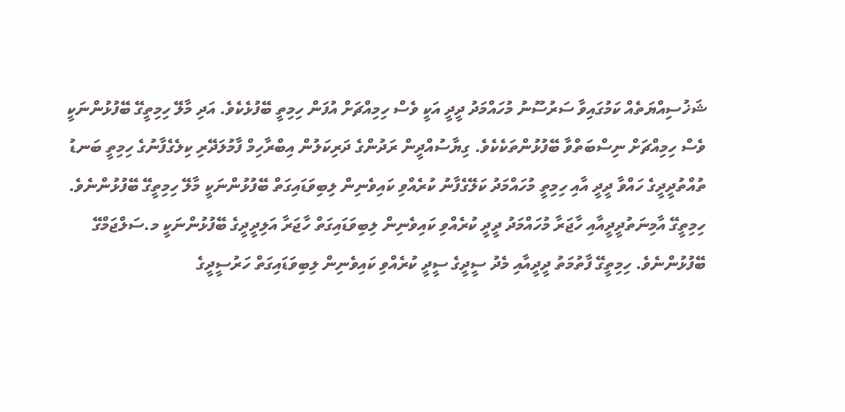ޝަޚުސިއްޔަތެއް ކަމުގައިވާ ސަރުސޫނު މުހައްމަދު ދީދީ އަކީ ވެސް ހިމިއްޗަށް އުފަން ހިމިތީ ބޭފުޅެކެވެ. އަދި މާލޭ ހިމިތީގޭ ބޭފުޅުންނަކީ ވެސް ހިމިއްޗަށް ނިސްބަތްވާ ބޭފުޅުންތަކެކެވެ. ގިޔާސުއްދީން ރަދުންގެ ދަރިކަލުން އިބްރާހިމް ފާމުލަދޭރި ކިލެގެފާނުގެ ހިމިތީ ބަނޑު ތުއްތުދީދީގެ ހައްވާ ދީދީ އާއި ހިމިތީ މުހައްމަދު ކަލޭގެފާނު ކުރެއްވި ކައިވެނިން ލިބިވަޑައިގަތް ބޭފުޅުންނަކީ މާލޭ ހިމިތީގޭ ބޭފުޅުންނެވެ.
ހިމިތީގޭ އާމިނަތުދީދީއާއި ހާޖަރާ މުހައްމަދު ދީދީ ކުރެއްވި ކައިވެނިން ލިބިވަޑައިގަތް ހާޖަރާ އަލިދީދީގެ ބޭފުޅުންނަކީ މ.ސަލްޖަމްގޭ ބޭފުޅުންނެވެ. ހިމިތީގޭ ފާތުމަތު ދީދީއާއި މެދު ސީދީގެ ސީދީ ކުރެއްވި ކައިވެނިން ލިބިވަޑައިގަތް ހަރުސީދީގެ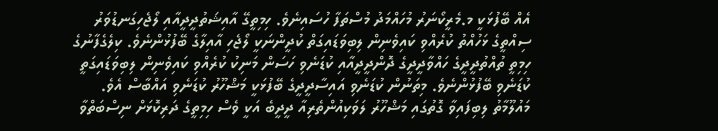އެއް ބޭފުޅަކީ މ.މެރީކޯނަރު މުހައްމަދު މުސްތަފާ ހުސައިނެވެ. ހިމިތީގޭ އާއިޝަތުދީދީއާއި ލޯޖެހިގަނޑުވަރު ސިއްތީގެ ޅަހުއްތު ކުރެއްވި ކައިވެނިން ލިބިވަޑައިގަތް ކުދީންނަކީ ލޯޖެހި އާއިލާގެ ބޭފުޅުންނެވެ. ކިލެގެފާނުގެ ހިމިތީ ތުއްތުދީދީގެ ހައްވާދީދީގެ ދޮންދީދީއާއި ކުޑަނެވި ހަސަން މަނިކު ކުރެއްވި ކައިވެނިން ލިބިވަޑައިގަތީ ކުޑަނެވި ބޭފުޅުންނެވެ. މިތަނުން ކުޑަނެވި އައިސާދީދީގެ ބޭފުޅަކީ މަޝްހޫރު ކުޑަނެވި އައްބާސް އެވެ.
މައުލޫމާތު ލިބިފައިވާ ގޮތުގައި މަޝްހޫރު ލަވަކިއުންތެރިއާ ދީދީބެ އަކީ ވެސް ހިމިތީގެ ދަރިކޮޅަށް ނިސްބަތްވާ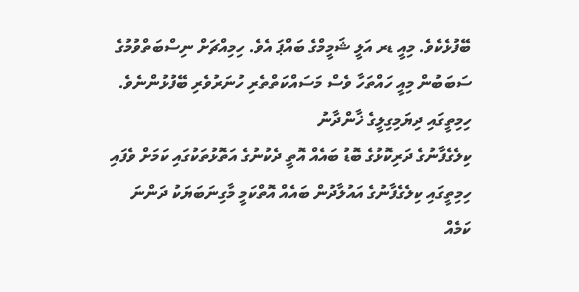ބޭފުޅެކެވެ. މިއީ ޑރ އަލީ ޝަމީމްގެ ބައްޕަ އެވެ. ހިމިއްޗަށް ނިސްބަތްވުމުގެ ސަބަބުން މިއީ ހައްތަހާ ވެސް މަސައްކަތްތެރި ހުނަރުވެރި ބޭފުޅުންނެވެ.
ހިމިތީގައި ދިޔަމިގިލީގެ ޚާންދާނު
ކިލެގެފާނުގެ ދަރިކޮޅުގެ ބޮޑު ބައެއް އޮތީ ދެކުނުގެ އަތޮޅުތަކުގައި ކަމަށް ވެފައި ހިމިތީގައި ކިލެގެފާނުގެ އައުލާދުން ބައެއް އޮތްކަމީ މާގިނަބަޔަކު ދަންނަ ކަމެއް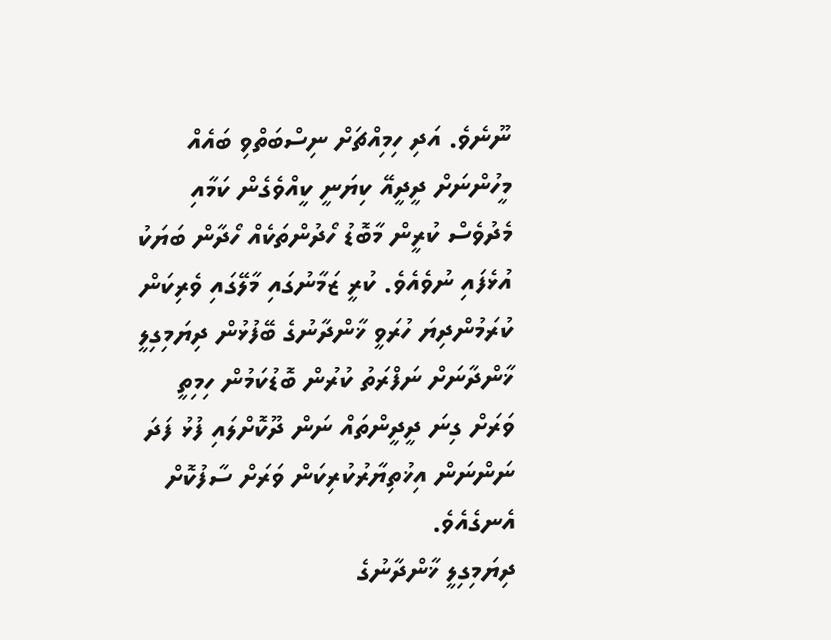ނޫނެވެ. އަދި ހިމިއްޗަށް ނިސްބަތްވި ބައެއް މީހުންނަށް ދީދީއޭ ކިޔަނީ ކީއްވެގެން ކަމާއި މެދުވެސް ކުރީން މާބޮޑު ހޯދުންތަކެއް ހޯދާން ބަޔަކު އުޅެފައި ނުވެއެވެ. ކުރީ ޒަމާނުގައި މާލޭގައި ވެރިކަން ކުރަމުންދިޔަ ހުރަވީ ޚާންދާނުގެ ބޭފުޅުން ދިޔަމިގިލީ ޚާންދާނަށް ނަފްރަތު ކުރުން ބޮޑުކަމުން ހިމިތީ ވަރަށް ގިނަ ދީދީންތައް ނަން ދޫކޮށްލައި ފުޅު ފަދަ ނަންނަން އިޚުތިޔާރުކުރިކަން ވަރަށް ސާފުކޮށް އެނގެއެވެ.
ދިޔަމިގިލީ ޚާންދާނުގެ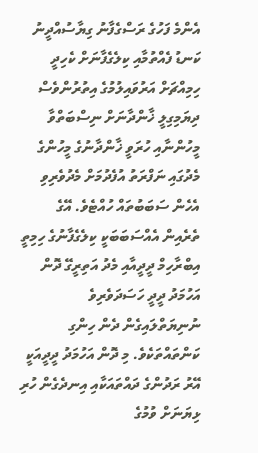އެންމެ ފަހުގެ ރަސްގެފާނު ގިޔާސުއްދީނު ކަނޑު ފެއްތުމާއި ކިލެގެފާނަށް ކެހިދީ ހިމިއްޗަށް އަރުވައިލުމުގެ އިތުރުންވެސް ދިޔަމިގިލީ ޚާންދާނަށް ނިސްބަތްވާ މީހުންނާއި ހުރަވީ ޚާންދާނުގެ މީހުންގެ މެދުގައި ނަފްރަތު އުފެދުމަށް މެދުވެރިވި އެހެން ސަބަބުތައް ހުއްޓެވެ. އޭގެ ތެރެއިން އެއްސަބަބަކީ ކިލެގެފާނުގެ ހިމިތީ އިބްރާހިމް ދީދީއާއި މެދު އަތިރީގޭ ދޮން އަހުމަދު ދީދީ ހަސަދަވެރިވެ ނުނިޔަތްލައިގެން ދެން ހިންގި ކަންތައްތަކެވެ. މި ދޮން އަހުމަދު ދީދީއަކީ އޭރު ރަދުންގެ ދައްތައަކާއި އިނދެގެން ހުރި ޅިޔަނަށް ވުމުގެ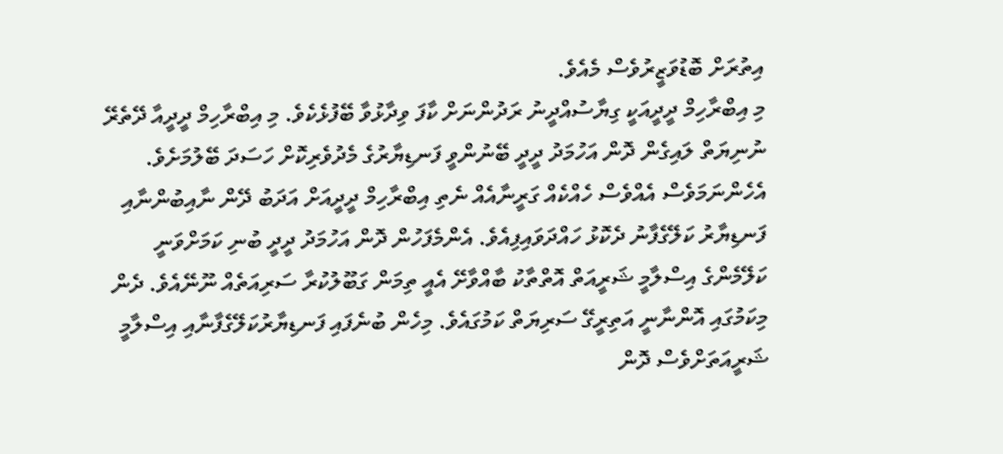އިތުރަށް ބޮޑުވަޒީރުވެސް މެއެވެ.
މި އިބްރާހިމް ދީދީއަކީ ގިޔާސުއްދީނު ރަދުންނަށް ކާފަ ވިދާޅުވާ ބޭފުޅެކެވެ. މި އިބްރާހިމް ދީދީއާ ދޭތެރޭ ނުނިޔަތް ލައިގެން ދޮން އަހުމަދު ދީދީ ބޭނުންވީ ފަނޑިޔާރުގެ މެދުވެރިކޮށް ހަސަދަ ބޭލުމަށެވެ. އެހެންނަމަވެސް އެއްވެސް ހެއްކެއް ގަރީނާއެއް ނެތި އިބްރާހިމް ދީދީއަށް އަދަބު ދޭން ނާއިބުންނާއި ފަނޑިޔާރު ކަލޭގެފާނު ދެކޮޅު ހައްދަވައިފިއެވެ. އެންމެފަހުން ދޮން އަހުމަދު ދީދީ ބުނި ކަމަށްވަނީ ކަލޭމެންގެ އިސްލާމީ ޝަރީއަތް އޮތްތާކު ބާއްވާށޭ އެއީ ތިމަން ގަބޫލުކުރާ ސަރިއަތެއް ނޫނޭއެވެ. ދެން މިކަމުގައި އޮންނާނީ އަތިރީގޭ ސަރިޔަތް ކަމުގައެވެ. މިހެން ބުނެފައި ފަނޑިޔާރުކަލޭގެފާނާއި އިސްލާމީ ޝަރީއަތަށްވެސް ދޮން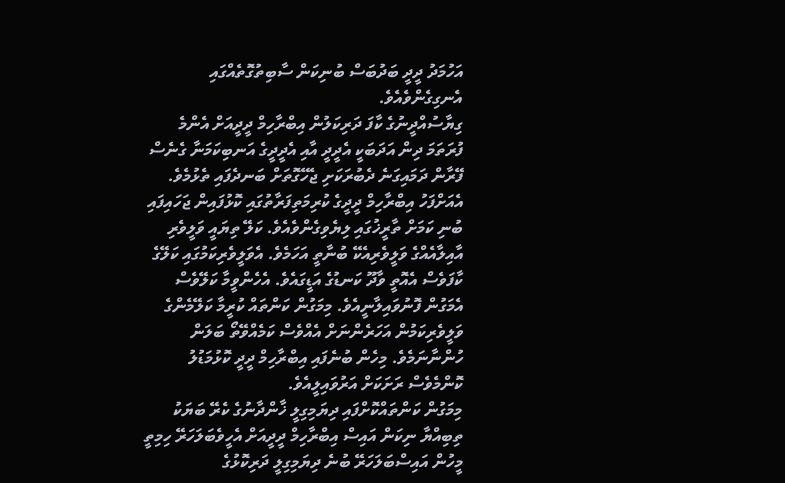އަހުމަދު ދީދީ ބަދުބަސް ބުނިކަން ސާބިތުގޮތެއްގައި އެނގިގެންވެއެވެ.
ގިޔާސުއްދީނުގެ ކާފަ ދަރިކަލުން އިބްރާހިމް ދީދީއަށް އެންމެ ފުރަތަމަ ދިން އަދަބަކީ އެދީދީ އާއި އެދީދީގެ އަނބިކަމަނާ ގެނެސް ފޭރާން ދަމައިގަނެ ދެބުރަކަށި ޖެހޭގޮތަށް ބަނދެފައި ތެޅުމެވެ. އެއަށްފަހު އިބްރާހިމް ދީދީގެ ކުރިމަތިފަރާތުގައި ކޮޅުފައިން ޖަހައިފައި ބުނި ކަމަށް ތާރީޚުގައި ލިޔެވިގެންވެއެވެ. ކަލޭ ތިޔައީ ވަލީވެރި އާއިލާއެއްގެ ވަލީވެރިއެކޭ ބުނާތީ އަހަމެވެ. އެވަލީވެރިކަމުގައި ކަލޭގެ ކާފަވެސް އެއޮތީ ވާދޫ ކަނޑުގެ އަޑީގައެވެ. އެހެންވީމާ ކަލޭވެސް އެމަގުން ފޮނުވައިލާނީއެވެ. މިމަގުން ކަންތައް ކުރީމާ ކަލޭމެންގެ ވަލީވެރިކަމުން އަހަރެންނަށް އެއްވެސް ކަމެއްވޭތޯ ބަލަން ހުންނާނަމެވެ. މިހެން ބުނެފައި އިބްރާހިމް ދީދީ ކޮޅުމަޑުލު ކޮންމެވެސް ރަށަކަށް އަރުވައިލީއެވެ.
މިމަގުން ކަންތައްކޮށްފައި ދިޔަމިގިލީ ޚާންދާނުގެ ކެރޭ ބަޔަކު ތިބިއްޔާ ނިކަން އައިސް އިބްރާހިމް ދީދީއަށް އެހީވެބަލަހަރޭ ހިމިތީ މީހުން އައިސްބަލަހަރޭ ބުނެ ދިޔަމިގިލީ ދަރިކޮޅުގެ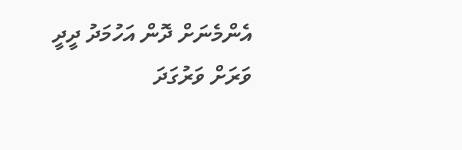އެންމެނަށް ދޮން އަހުމަދު ދީދީ ވަރަށް ވަރުގަދަ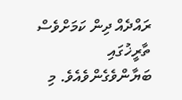ރައްދެއް ދިން ކަމަށްވެސް ތާރީޚުގައި ބަޔާންވެގެންވެއެވެ. މި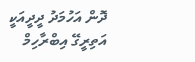ދޮން އަހުމަދު ދީދީއަކީ އަތިރީގޭ އިބްރާހިމް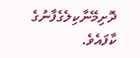ދޮށިމޭނާކިލެގެފާނުގެ ކާފައެވެ.